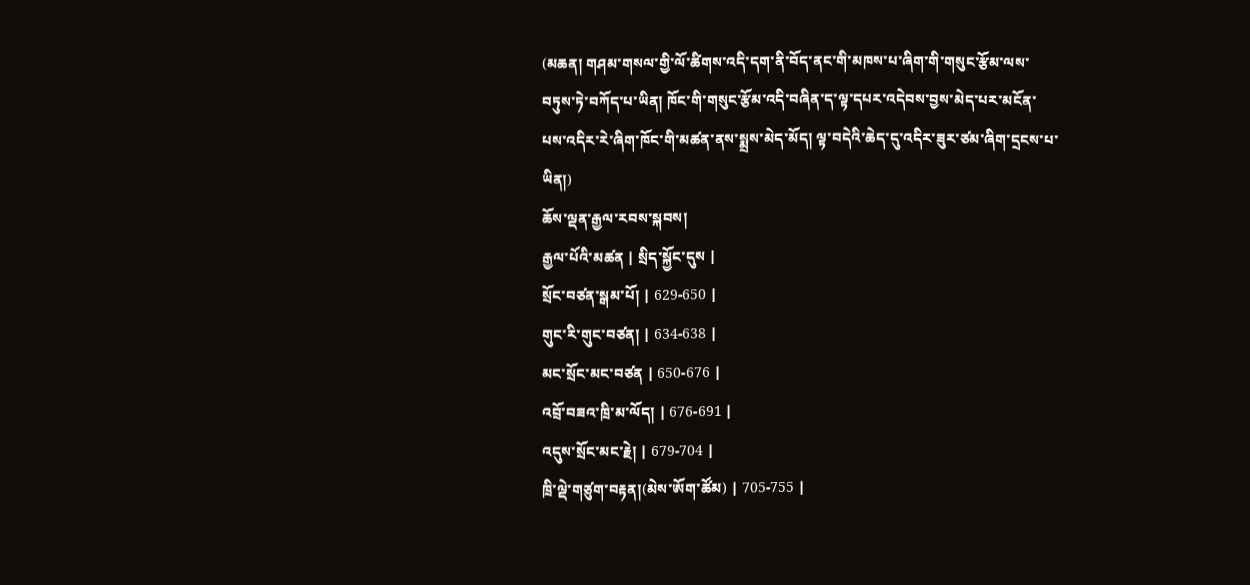(མཆན། གཤམ་གསལ་གྱི་ལོ་ཚིགས་འདི་དག་ནི་བོད་ནང་གི་མཁས་པ་ཞིག་གི་གསུང་རྩོམ་ལས་བཏུས་ཏེ་བཀོད་པ་ཡིན། ཁོང་གི་གསུང་རྩོམ་འདི་བཞིན་ད་ལྟ་དཔར་འདེབས་བྱས་མེད་པར་མངོན་པས་འདིར་རེ་ཞིག་ཁོང་གི་མཚན་ནས་སྨྲས་མེད་མོད། ལྟ་བདེའི་ཆེད་དུ་འདིར་ཟུར་ཙམ་ཞིག་དྲངས་པ་ཡིན།)
ཆོས་ལྡན་རྒྱལ་རབས་སྐབས།
རྒྱལ་པོའི་མཚན | སྲིད་སྐྱོང་དུས |
སྲོང་བཙན་སྒམ་པོ། | 629-650 |
གུང་རི་གུང་བཙན། | 634-638 |
མང་སྲོང་མང་བཙན | 650-676 |
འབྲོ་བཟའ་ཁྲི་མ་ལོད། | 676-691 |
འདུས་སྲོང་མང་རྗེ། | 679-704 |
ཁྲི་ལྡེ་གཙུག་བརྟན།(མེས་ཨོག་ཚོམ) | 705-755 |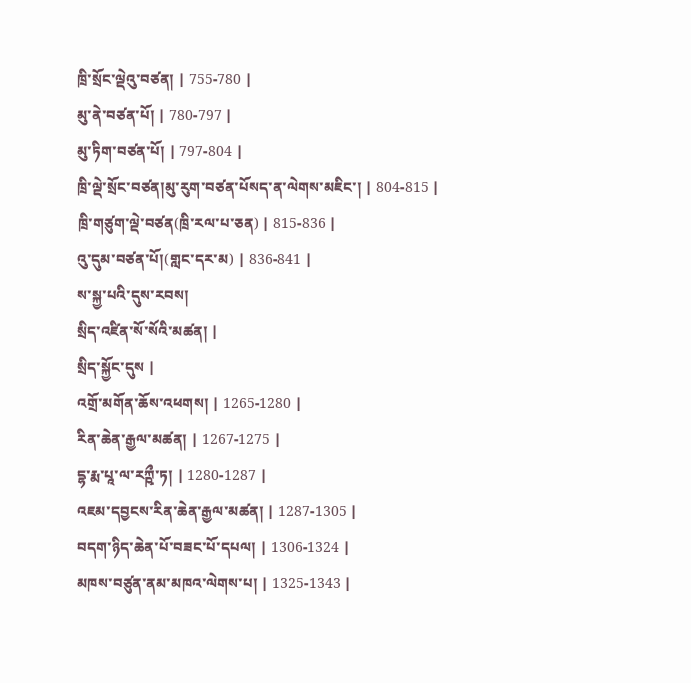ཁྲི་སྲོང་ལྡེའུ་བཙན། | 755-780 |
མུ་ནེ་བཙན་པོ། | 780-797 |
མུ་ཏིག་བཙན་པོ། | 797-804 |
ཁྲི་ལྡེ་སྲོང་བཙན།མུ་རུག་བཙན་པོསད་ན་ལེགས་མཇིང་། | 804-815 |
ཁྲི་གཙུག་ལྡེ་བཙན(ཁྲི་རལ་པ་ཅན) | 815-836 |
འུ་དུམ་བཙན་པོ།(གླང་དར་མ) | 836-841 |
ས་སྐྱ་པའི་དུས་རབས།
སྲིད་འཛིན་སོ་སོའི་མཚན། |
སྲིད་སྐྱོང་དུས |
འགྲོ་མགོན་ཆོས་འཕགས། | 1265-1280 |
རིན་ཆེན་རྒྱལ་མཚན། | 1267-1275 |
དྷ་རྨ་པཱ་ལ་རཀྵྀ་ཏ། | 1280-1287 |
འཇམ་དབྱངས་རིན་ཆེན་རྒྱལ་མཚན། | 1287-1305 |
བདག་ཉིད་ཆེན་པོ་བཟང་པོ་དཔལ། | 1306-1324 |
མཁས་བཙུན་ནམ་མཁའ་ལེགས་པ། | 1325-1343 |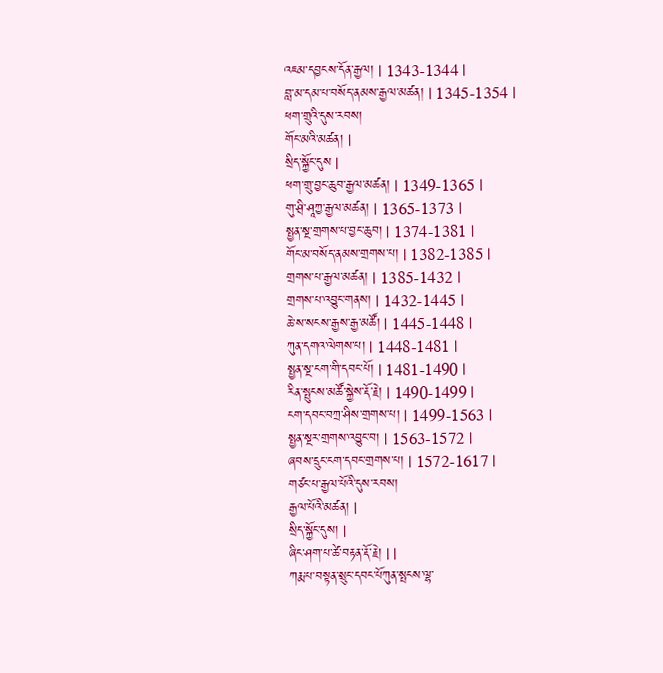འཇམ་དབྱངས་དོན་རྒྱལ། | 1343-1344 |
བླ་མ་དམ་པ་བསོད་ནམས་རྒྱལ་མཚན། | 1345-1354 |
ཕག་གྲུའི་དུས་རབས།
གོང་མའི་མཚན། |
སྲིད་སྐྱོང་དུས |
ཕག་གྲུ་བྱང་ཆུབ་རྒྱལ་མཚན། | 1349-1365 |
གུ་ཤྲི་ཤཱཀྱ་རྒྱལ་མཚན། | 1365-1373 |
སྤྱན་སྔ་གྲགས་པ་བྱང་ཆུབ། | 1374-1381 |
གོང་མ་བསོད་ནམས་གྲགས་པ། | 1382-1385 |
གྲགས་པ་རྒྱལ་མཚན། | 1385-1432 |
གྲགས་པ་འབྱུང་གནས། | 1432-1445 |
ཆེ་ས་སངས་རྒྱས་རྒྱ་མཚོ། | 1445-1448 |
ཀུན་དགའ་ལེགས་པ། | 1448-1481 |
སྤྱན་སྔ་ངག་གི་དབང་པོ། | 1481-1490 |
རིན་སྤུངས་མཚོ་སྐྱེས་རྡོ་རྗེ། | 1490-1499 |
ངག་དབང་བཀྲ་ཤིས་གྲགས་པ། | 1499-1563 |
སྤྱན་སྔར་གྲགས་འབྱུང་བ། | 1563-1572 |
ཞབས་དྲུང་ངག་དབང་གྲགས་པ། | 1572-1617 |
གཙང་པ་རྒྱལ་པོའི་དུས་རབས།
རྒྱལ་པོའི་མཚན། |
སྲིད་སྐྱོང་དུས། |
ཞིང་ཤག་པ་ཚེ་བརྟན་རྡོ་རྗེ། | |
ཀརྨ་པ་བསྟན་སྲུང་དབང་པོཀུན་སྤངས་ལྷ་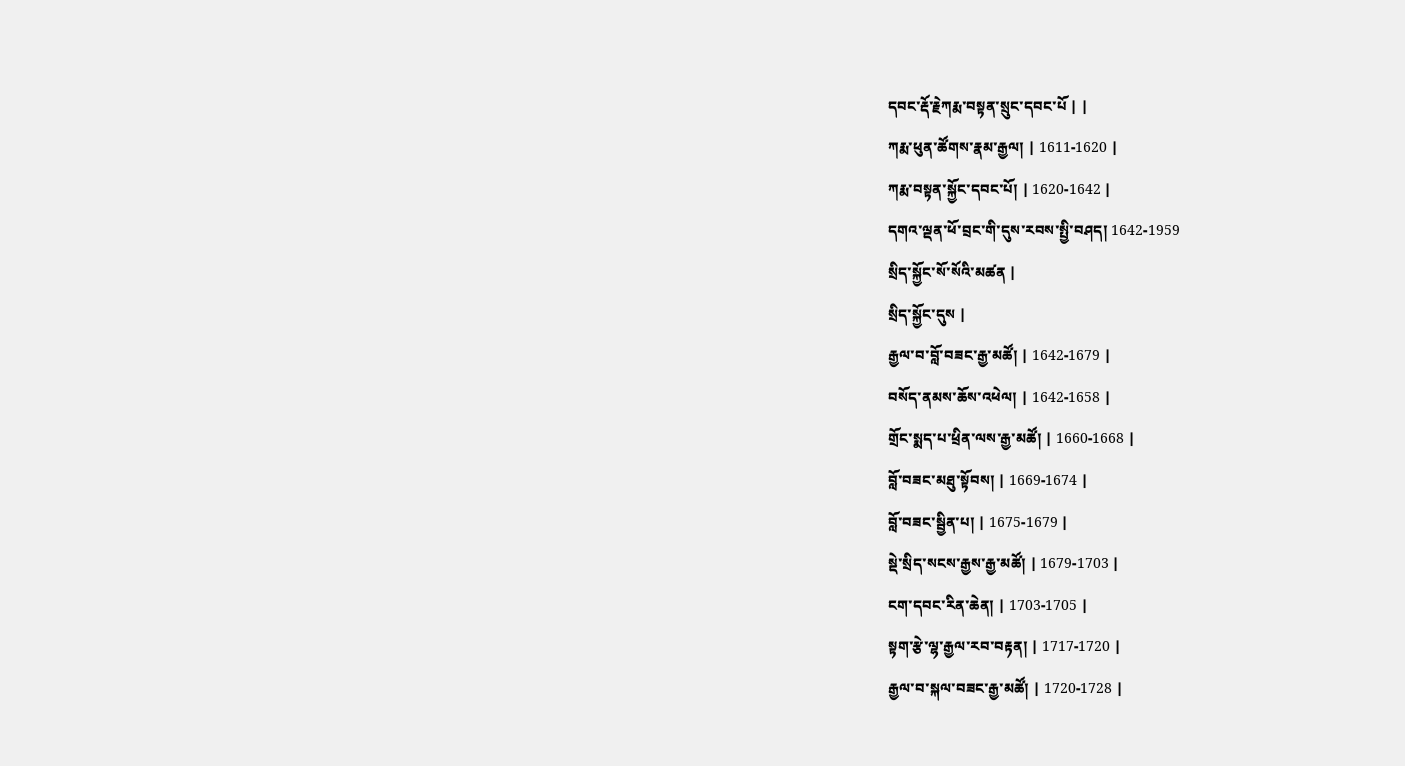དབང་རྡོ་རྗེཀརྨ་བསྟན་སྲུང་དབང་པོ | |
ཀརྨ་ཕུན་ཚོགས་རྣམ་རྒྱལ། | 1611-1620 |
ཀརྨ་བསྟན་སྐྱོང་དབང་པོ། | 1620-1642 |
དགའ་ལྡན་ཕོ་བྲང་གི་དུས་རབས་སྤྱི་བཤད། 1642-1959
སྲིད་སྐྱོང་སོ་སོའི་མཚན |
སྲིད་སྐྱོང་དུས |
རྒྱལ་བ་བློ་བཟང་རྒྱ་མཚོ། | 1642-1679 |
བསོད་ནམས་ཆོས་འཕེལ། | 1642-1658 |
གྲོང་སྨད་པ་ཕྲིན་ལས་རྒྱ་མཚོ། | 1660-1668 |
བློ་བཟང་མཐུ་སྟོབས། | 1669-1674 |
བློ་བཟང་སྦྱིན་པ། | 1675-1679 |
སྡེ་སྲིད་སངས་རྒྱས་རྒྱ་མཚོ། | 1679-1703 |
ངག་དབང་རིན་ཆེན། | 1703-1705 |
སྟག་རྩེ་ལྷ་རྒྱལ་རབ་བརྟན། | 1717-1720 |
རྒྱལ་བ་སྐལ་བཟང་རྒྱ་མཚོ། | 1720-1728 |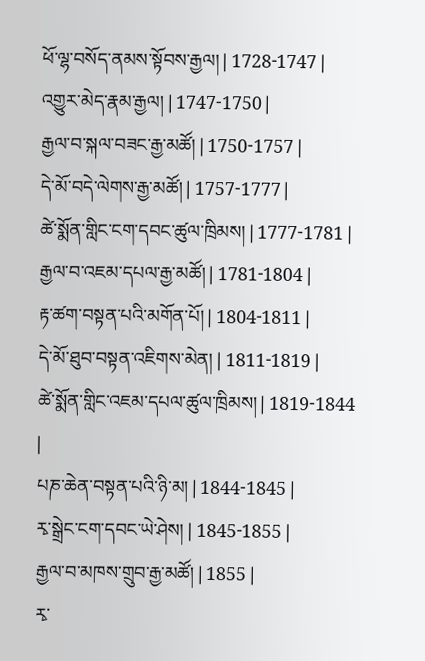ཕོ་ལྷ་བསོད་ནམས་སྟོབས་རྒྱལ། | 1728-1747 |
འགྱུར་མེད་རྣམ་རྒྱལ། | 1747-1750 |
རྒྱལ་བ་སྐལ་བཟང་རྒྱ་མཚོ། | 1750-1757 |
དེ་མོ་བདེ་ལེགས་རྒྱ་མཚོ། | 1757-1777 |
ཚེ་སྨོན་གླིང་ངག་དབང་ཚུལ་ཁྲིམས། | 1777-1781 |
རྒྱལ་བ་འཇམ་དཔལ་རྒྱ་མཚོ། | 1781-1804 |
རྟ་ཚག་བསྟན་པའི་མགོན་པོ། | 1804-1811 |
དེ་མོ་ཐུབ་བསྟན་འཇིགས་མེན། | 1811-1819 |
ཚེ་སྨོན་གླིང་འཇམ་དཔལ་ཚུལ་ཁྲིམས། | 1819-1844 |
པཎ་ཆེན་བསྟན་པའི་ཉི་མ། | 1844-1845 |
རྭ་སྒྲེང་ངག་དབང་ཡེ་ཤེས། | 1845-1855 |
རྒྱལ་བ་མཁས་གྲུབ་རྒྱ་མཚོ། | 1855 |
རྭ་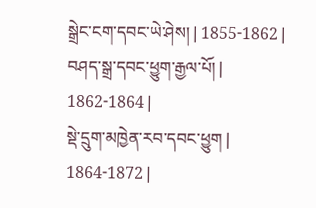སྒྲེང་ངག་དབང་ཡེ་ཤེས། | 1855-1862 |
བཤད་སྒྲ་དབང་ཕྱུག་རྒྱལ་པོ། | 1862-1864 |
སྡེ་དྲུག་མཁྱེན་རབ་དབང་ཕྱུག | 1864-1872 |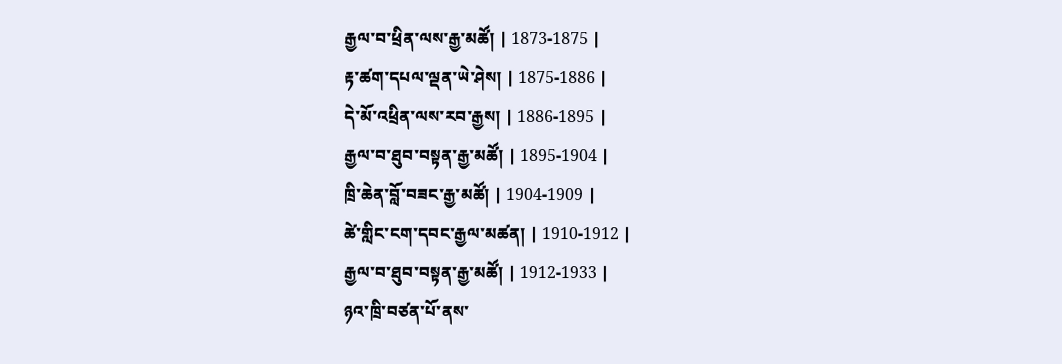རྒྱལ་བ་ཕྲིན་ལས་རྒྱ་མཚོ། | 1873-1875 |
རྟ་ཚག་དཔལ་ལྡན་ཡེ་ཤེས། | 1875-1886 |
དེ་མོ་འཕྲིན་ལས་རབ་རྒྱས། | 1886-1895 |
རྒྱལ་བ་ཐུབ་བསྟན་རྒྱ་མཚོ། | 1895-1904 |
ཁྲི་ཆེན་བློ་བཟང་རྒྱ་མཚོ། | 1904-1909 |
ཚེ་གླིང་ངག་དབང་རྒྱལ་མཚན། | 1910-1912 |
རྒྱལ་བ་ཐུབ་བསྟན་རྒྱ་མཚོ། | 1912-1933 |
ཉའ་ཁྲི་བཙན་པོ་ནས་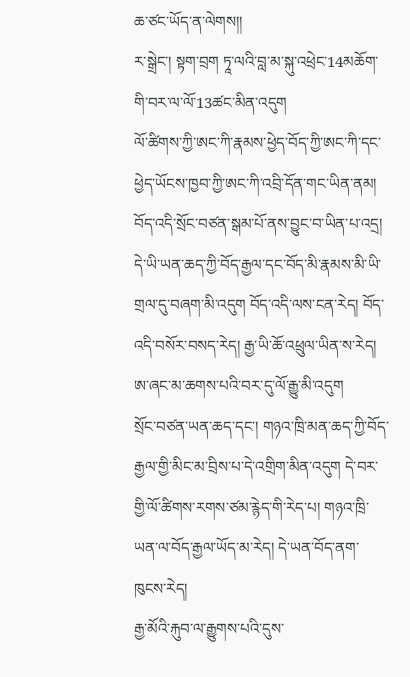ཆ་ཙང་ཡོད་ན་ལེགས།།
ར་སྒྲེང་། སྟག་བྲག ཏཱ་ལའི་བླ་མ་སྐུ་འཕྲེང་14མཆོག་གི་བར་ལ་ལོ་13ཚང་མིན་འདུག
ལོ་ཚིགས་ཀྱི་ཨང་ཀི་རྣམས་ཕྱེད་བོད་ཀྱི་ཨང་ཀི་དང་ཕྱེད་ཡོངས་ཁྱབ་ཀྱི་ཨང་ཀི་འབྲི་དོན་གང་ཡིན་ནམ།
བོད་འདི་སྲོང་བཙན་སྒམ་པོ་ནས་བྱུང་བ་ཡིན་པ་འདྲ། དེ་ཡི་ཡན་ཆད་ཀྱི་བོད་རྒྱལ་དང་བོད་མི་རྣམས་མི་ཡི་གྲལ་དུ་བཞག་མི་འདུག བོད་འདི་ལས་ངན་རེད། བོད་འདི་བསོར་བསད་རེད། རྒྱ་ཡི་ཆོ་འཕྲུལ་ཡིན་ས་རེད། ཨ་ཞང་མ་ཆགས་པའི་བར་དུ་ལོ་རྒྱུ་མི་འདུག
སྲོང་བཙན་ཡན་ཆད་དང་། གཉའ་ཁྲི་མན་ཆད་ཀྱི་བོད་རྒྱལ་གྱི་མིང་མ་བྲིས་པ་དེ་འགྲིག་མིན་འདུག དེ་བར་གྱི་ལོ་ཚིགས་རགས་ཙམ་རྙེད་གི་རེད་པ། གཉའ་ཁྲི་ཡན་ལ་བོད་རྒྱལ་ཡོད་མ་རེད། དེ་ཡན་བོད་ནག་ཁུངས་རེད།
རྒྱ་མོའི་རྐུབ་ལ་རྒྱུགས་པའི་དུས་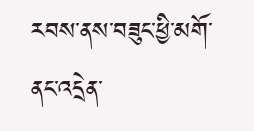རབས་ནས་བཟུང་ཕྱི་མགོ་ནང་འདྲེན་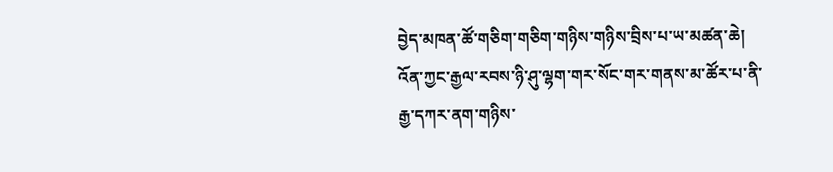བྱེད་མཁན་ཚོ་གཅིག་གཅིག་གཉིས་གཉིས་བྲིས་པ་ཡ་མཚན་ཆེ། འོན་ཀྱང་རྒྱལ་རབས་ཉི་ཤུ་ལྷག་གར་སོང་གར་གནས་མ་ཚོར་པ་ནི་རྒྱ་དཀར་ནག་གཉིས་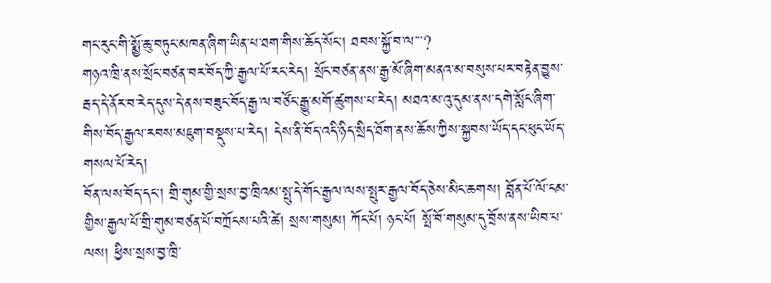གང་རུང་གི་སྨྱོ་ཆུ་བཏུང་མཁན་ཞིག་ཡིན་པ་ཐག་གིས་ཆོད་སོང་། ཐབས་སྐྱོ་བ་ལ་་་?
གཉའ་ཁྲི་ནས་སྲོང་བཙན་བར་བོད་ཀྱི་རྒྱལ་པོ་རང་རེད། སྲོང་བཙན་ནས་རྒྱ་མོ་ཞིག་མནའ་མ་བསུས་པར་བརྟེན་བྱུས་རྦད་དེ་ནོར་བ་རེད་དུས་དེ་ནས་བཟུང་བོད་རྒྱ་ལ་བཙོང་རྒྱུ་མགོ་ཚུགས་པ་རེད། མཐའ་མ་འུ་དུམ་ནས་དགེ་སློང་ཞིག་གིས་བོད་རྒྱལ་རབས་མཇུག་བསྡུས་པ་རེད། དེས་ནི་བོད་འདི་ཉིད་སྲིད་ཐོག་ནས་ཆོས་ཀྱིས་སྐྱབས་ཡོད་དང་ཕུང་ཡོད་གསལ་པོ་རེད།
བོན་ལས་བོད་དང་། གྲི་གུམ་གྱི་སྲས་བྱ་ཁྲིའམ་སྤུ་དེ་གོང་རྒྱལ་ལས་སྤུར་རྒྱལ་བོད་ཅེས་མིང་ཆགས། བློན་པོ་ལོ་ངམ་གྱིས་རྒྱལ་པོ་གྲི་གུམ་བཙན་པོ་བཀྲོངས་པའི་ཚེ། སྲས་གསུམ། ཀོང་པོ། ཉང་པོ། སྤོ་བོ་གསུམ་དུ་བྲོས་ནས་ཡིབ་པ་ལས། ཕྱིས་སྲས་བྱ་ཁྲི་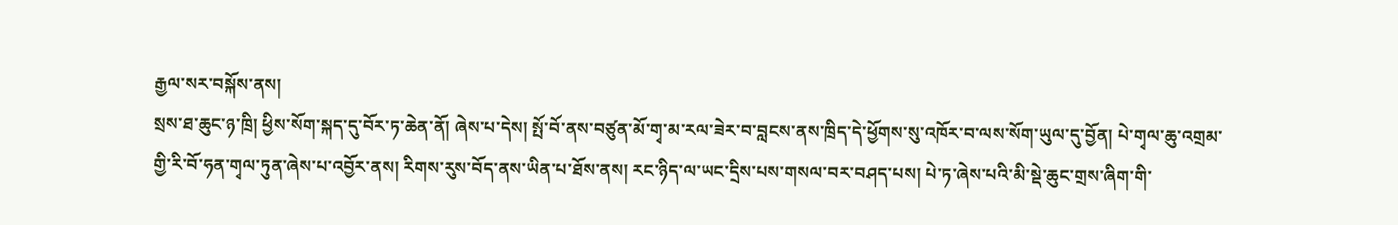རྒྱལ་སར་བསྐོས་ནས།
སྲས་ཐ་ཆུང་ཉ་ཁྲི། ཕྱིས་སོག་སྐད་དུ་བོར་ཏ་ཆེན་ནོ། ཞེས་པ་དེས། སྤོ་བོ་ནས་བཙུན་མོ་གྭ་མ་རལ་ཟེར་བ་བླངས་ནས་ཁྲིད་དེ་ཕྱོགས་སུ་འཁོར་བ་ལས་སོག་ཡུལ་དུ་བྱོན། པེ་གྭལ་ཆུ་འགྲམ་གྱི་རི་བོ་ཧན་གྭལ་ཏུན་ཞེས་པ་འབྱོར་ནས། རིགས་རུས་བོད་ནས་ཡིན་པ་ཐོས་ནས། རང་ཉིད་ལ་ཡང་དྲིས་པས་གསལ་བར་བཤད་པས། པེ་ཏ་ཞེས་པའི་མི་སྡེ་ཆུང་གྲས་ཞིག་གི་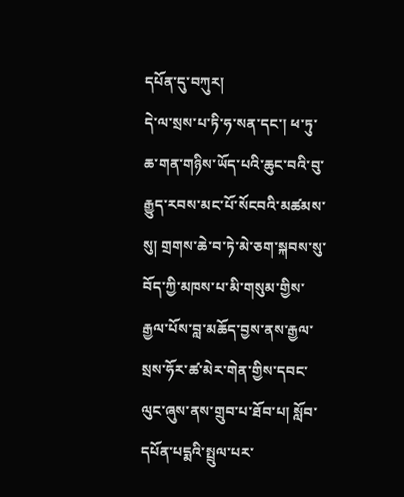དཔོན་དུ་བཀུར།
དེ་ལ་སྲས་པ་ཏི་ཧ་སན་དང་། ཕ་ཏུ་ཆ་གན་གཉིས་ཡོད་པའི་ཆུང་བའི་བུ་རྒྱུད་རབས་མང་པོ་སོངབའི་མཚམས་སུ། གྲགས་ཆེ་བ་ཏེ་མེ་ཅག་སྐབས་སུ་བོད་ཀྱི་མཁས་པ་མི་གསུམ་གྱིས་རྒྱལ་པོས་བླ་མཆོད་བྱས་ནས་རྒྱལ་སྲས་ཧོར་ཚ་མེར་གེན་གྱིས་དབང་ལུང་ཞུས་ནས་གྲུབ་པ་ཐོབ་པ། སློབ་དཔོན་པདྨའི་སྤྲུལ་པར་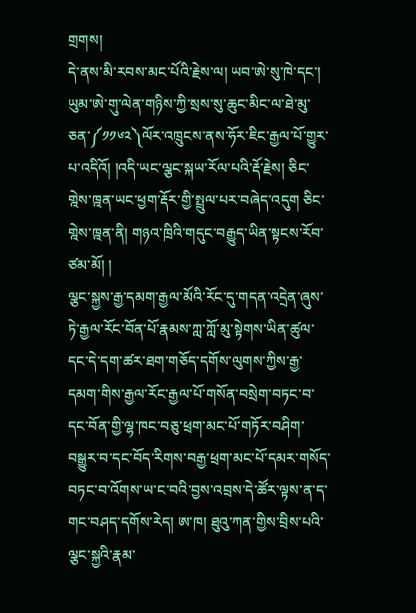གྲགས།
དེ་ནས་མི་རབས་མང་པོའི་རྗེས་ལ། ཡབ་ཨེ་སུ་ཁེ་དང་། ཡུམ་ཨེ་གུ་ལེན་གཉིས་ཀྱི་སྲས་སུ་ཆུང་མིང་ལ་ཐེ་མུ་ཅན་༼༡༡༦༢༽ལོར་འཁྲུངས་ནས་ཧོར་ཇིང་རྒྱལ་པོ་གྱུར་པ་འདིའོ། །འདི་ཡང་ལྕང་སྐཡ་རོལ་པའི་རྡོ་རྗེས། ཅིང་གྰེས་ཁྰན་ཡང་ཕྱག་རྡོར་གྱི་སྤྲུལ་པར་བཞེད་འདུག ཅིང་གྰེས་ཁྰན་ནི། གཉའ་ཁྲིའི་གདུང་བརྒྱུད་ཡིན་སྟངས་རོབ་ཙམ་མོ། །
ལྕང་སྐྱས་རྒྱ་དམག་རྒྱལ་མོའི་རོང་དུ་གདན་འདྲེན་ཞུས་ཏེ་རྒྱལ་རོང་བོན་པོ་རྣམས་ཀླ་ཀློ་མུ་སྟེགས་ཡིན་ཚུལ་དང་དེ་དག་ཚར་ཐག་གཅོད་དགོས་ལུགས་ཀྱིས་རྒྱ་དམག་གིས་རྒྱལ་རོང་རྒྱལ་པོ་གསོན་བསྲེག་བཏང་བ་དང་བོན་གྱི་ལྷ་ཁང་བཅུ་ཕྲག་མང་པོ་གཏོར་བཤིག་བསྒྱུར་བ་དང་བོད་རིགས་བརྒྱ་ཕྲག་མང་པོ་དམར་གསོད་བཏང་བ་འོགས་ཡ་ང་བའི་བྱས་འབྲས་དེ་ཚོར་ལྟས་ན་ད་གང་བཤད་དགོས་རེད། ཨ་ཁ། ཐུའུ་ཀན་གྱིས་བྲིས་པའི་ལྕང་སྐྱའི་རྣམ་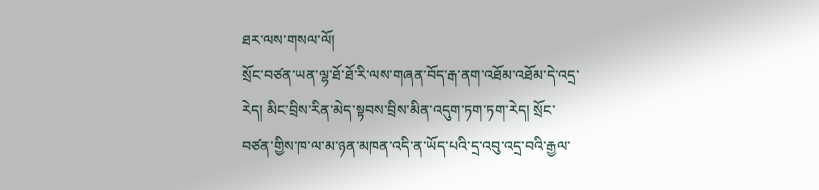ཐར་ལས་གསལ་ལོ།
སྲོང་བཙན་ཡན་ལྷ་ཐོ་ཐོ་རི་ལས་གཞན་བོད་རྒ་ནག་འཐོམ་འཐོམ་དེ་འདྲ་རེད། མིང་བྲིས་རིན་མེད་སྟབས་བྲིས་མིན་འདུག་ཏག་ཏག་རེད། སྲོང་བཙན་གྱིས་ཁ་ལ་མ་ཉན་མཁན་འདི་ན་ཡོད་པའི་དྲ་འབུ་འདྲ་བའི་རྒྱལ་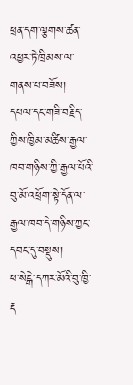ཕྲན་དག་ལྕགས་ཚན་འཕྱར་ཏེ་ཁྲིམས་ལ་གནས་པ་བཟོས། དཔལ་དང་གཟི་བརྗིད་ཀྱིས་ཁྱིམ་མཚིས་རྒྱལ་ཁབ་གཉིས་ཀྱི་རྒྱལ་པོའི་བུ་མོ་འཕྲོག་སྟེ་དོན་ལ་རྒྱལ་ཁབ་དེ་གཉིས་ཀྱང་དབང་དུ་བསྡུས།
ཕ་སེངྒེ་དཀར་མོའི་བུ་ཁྱི་རྡ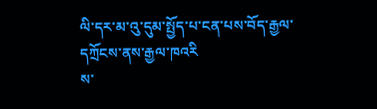ལི་དར་མ་འུ་དུམ་སྤྱོད་པ་ངན་པས་བོད་རྒྱལ་དཀྲོངས་ནས་རྒྱལ་ཁའརི
ས་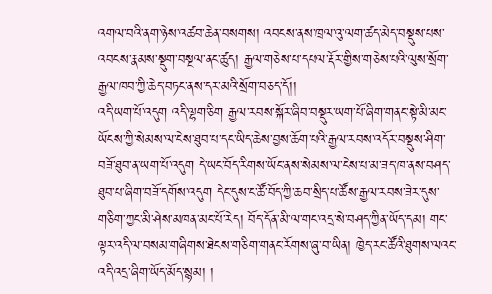འགལ་བའི་ནག་ཉེས་འཚབ་ཆེན་བསགས། འབངས་ནས་ཁྲལ་འུ་ལག་ཚད་མེད་བསྡུས་པས་འབངས་རྣམས་སྡུག་བསྔལ་ནང་ཚུད། རྒྱལ་གཅེས་པ་དཔལ་རྡོར་གྱིས་གཅེས་པའི་ལུས་སྲོག་རྒྱལ་ཁབ་ཀྱི་ཆེད་བཏང་ནས་དར་མའི་སྲོག་བཅད་དོ།།
འདི་ཡག་པོ་འདུག འདི་ལྷག་ཅིག རྒྱལ་རབས་སྐོར་ཞིབ་བསྡུར་ཡག་པོ་ཞིག་གནང་སྟེ་མི་མང་ཡོངས་ཀྱི་སེམས་ལ་ངེས་ཐུབ་པ་དང་ཡིད་ཆེས་བྱས་ཆོག་པའི་རྒྱལ་རབས་འདོར་བསྡུས་ཤིག་བཟོ་ཐུབ་ན་ཡག་པོ་འདུག དེ་ཡང་བོད་རིགས་ཡོང་ནས་སེམས་ལ་ངེས་པ་མ་ཟད་ཁ་ནས་བཤད་ཐུབ་པ་ཞིག་བཟོ་དགོས་འདུག དེང་དུས་ང་ཚོ་བོད་ཀྱི་ཆབ་སྲིད་པ་ཚོས་རྒྱལ་རབས་ཟེར་དུས་གཅིག་ཀྱང་མི་ཤེས་མཁན་མང་པོ་རེད། བོད་དོན་མི་ལ་གང་འདྲ་སེ་བཤད་ཀྱིན་ཡོད་དམ། གང་ལྟར་འདི་ལ་བསམ་གཞིགས་ཐེངས་གཅིག་གནང་རོགས་ཞུ་བ་ཡིན། ཁྱེད་རང་ཚོའི་ཐུགས་ལའང་འདི་འདྲ་ཞིག་ཡོད་མོད་སྙམ། །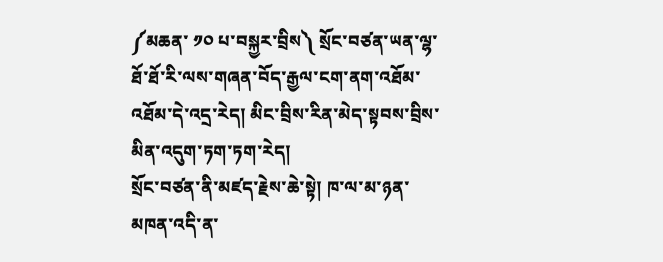༼མཆན་ ༡༠ པ་བསྐྱར་བྲིས༽ སྲོང་བཙན་ཡན་ལྷ་ཐོ་ཐོ་རི་ལས་གཞན་བོད་རྒྱལ་ངག་ནག་འཐོམ་འཐོམ་དེ་འདྲ་རེད། མིང་བྲིས་རིན་མེད་སྟབས་བྲིས་མིན་འདུག་ཏག་ཏག་རེད།
སྲོང་བཙན་ནི་མཛད་རྗེས་ཆེ་སྟེ། ཁ་ལ་མ་ཉན་མཁན་འདི་ན་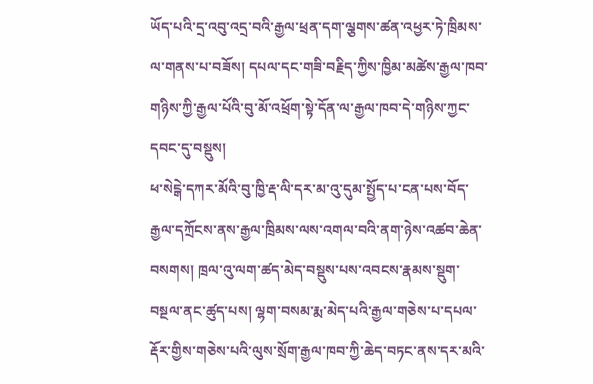ཡོད་པའི་དྲ་འབུ་འདྲ་བའི་རྒྱལ་ཕྲན་དག་ལྕགས་ཚན་འཕྱར་ཏེ་ཁྲིམས་ལ་གནས་པ་བཟོས། དཔལ་དང་གཟི་བརྗིད་ཀྱིས་ཁྱིམ་མཚེས་རྒྱལ་ཁབ་གཉིས་ཀྱི་རྒྱལ་པོའི་བུ་མོ་འཕྲོག་སྟེ་དོན་ལ་རྒྱལ་ཁབ་དེ་གཉིས་ཀྱང་དབང་དུ་བསྡུས།
ཕ་སེངྒེ་དཀར་མོའི་བུ་ཁྱི་རྡ་ལི་དར་མ་འུ་དུམ་སྤྱོད་པ་ངན་པས་བོད་རྒྱལ་དཀྲོངས་ནས་རྒྱལ་ཁྲིམས་ལས་འགལ་བའི་ནག་ཉེས་འཚབ་ཆེན་བསགས། ཁྲལ་འུ་ལག་ཚད་མེད་བསྡུས་པས་འབངས་རྣམས་སྡུག་བསྔལ་ནང་ཚུད་པས། ལྷག་བསམ་རྨ་མེད་པའི་རྒྱལ་གཅེས་པ་དཔལ་རྡོར་གྱིས་གཅེས་པའི་ལུས་སྲོག་རྒྱལ་ཁབ་ཀྱི་ཆེད་བཏང་ནས་དར་མའི་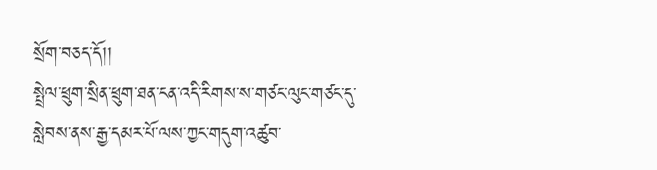སྲོག་བཅད་དོ།།
སྤྲེལ་ཕྲུག་སྲིན་ཕྲུག་ཐན་ངན་འདི་རིགས་ས་གཙང་ལུང་གཙང་དུ་སླེབས་ནས་རྒྱ་དམར་པོ་ལས་ཀྱང་གདུག་འཚུབ་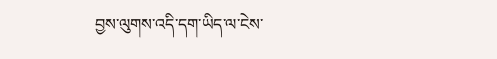བྱས་ལུགས་འདི་དག་ཡིད་ལ་ངེས་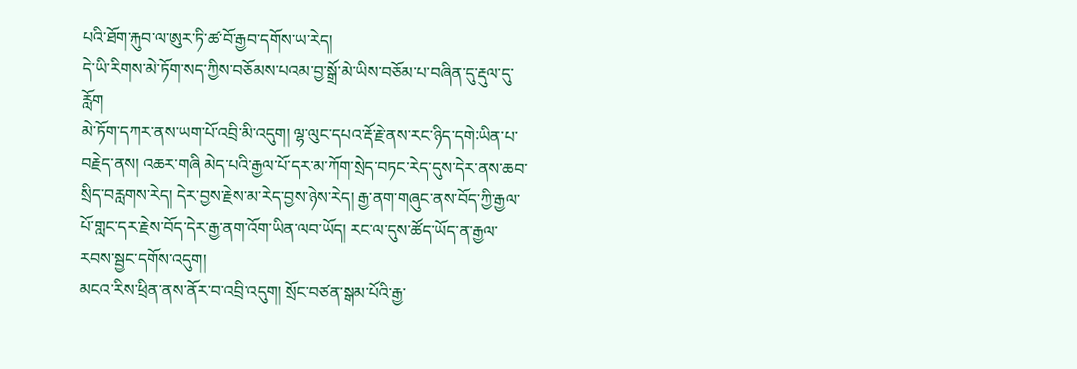པའི་ཐོག་རྐུབ་ལ་ཨུར་ཏི་ཚ་བོ་རྒྱབ་དགོས་ཡ་རེད།
དེ་ཡི་རིགས་མེ་ཏོག་སད་ཀྱིས་བཅོམས་པའམ་བྱ་སྒྲོ་མེ་ཡིས་བཅོམ་པ་བཞིན་དུ་རྡུལ་དུ་རློག
མེ་ཏོག་དཀར་ནས་ཡག་པོ་འབྲི་མི་འདུག། ལྷ་ལུང་དཔའ་རྡོ་རྗེ་ནས་རང་ཉིད་དགེ࿒ཡིན་པ་བརྗེད་ནས། འཆར་གཞི མེད་པའི་རྒྱལ་པོ་དར་མ་ཀོག་སྲེད་བཏང་རེད་དུས་དེར་ནས་ཆབ་སྲིད་བརླགས་རེད། དེར་བྱས་རྗེས་མ་རེད་བྱས་ཉེས་རེད། རྒྱ་ནག་གཞུང་ནས་བོད་ཀྱི་རྒྱལ་པོ་གླང་དར་རྗེས་བོད་དེར་རྒྱ་ནག་འོག་ཡིན་ལབ་ཡོད། རང་ལ་དུས་ཚོད་ཡོད་ན་རྒྱལ་རབས་སྦྱང་དགོས་འདུག།
མངའ་རིས་ཕྲིན་ནས་ནོར་བ་འབྲི་འདུག། སྲོང་བཙན་སྒམ་པོའི་རྒྱ་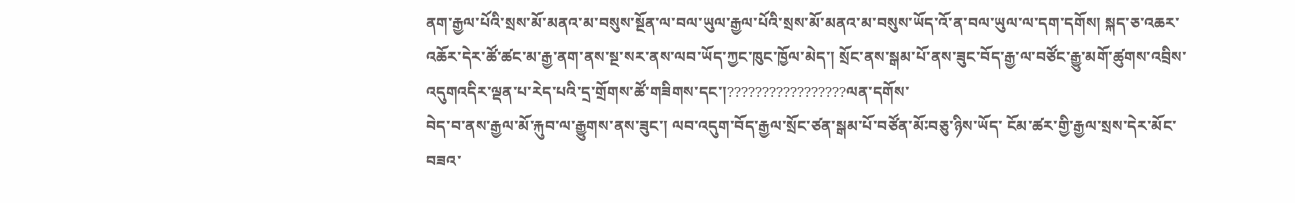ནག་རྒྱལ་པོའི་སྲས་མོ་མནའ་མ་བསུས་སྔོན་ལ་བལ་ཡུལ་རྒྱལ་པོའི་སྲས་མོ་མནའ་མ་བསུས་ཡོད་འོ་ན་བལ་ཡུལ་ལ་དག་དགོས། སྐད་ཅ་འཆར་འཆོར་དེར་ཚོ་ཚང་མ་རྒྱ་ནག་ནས་སྔ་སར་ནས་ལབ་ཡོད་ཀྱང་ཁུང་ཁྱོལ་མེད་། སྲོང་ནས་སྒམ་པོ་ནས་ཟུང་བོད་རྒྱ་ལ་བཙོང་རྒྱུ་མགོ་ཚུགས་འབྲིས་འདུགའདིར་ལྡན་པ་རེད་པའི་དྲ་གྲོགས་ཚོ་གཟིགས་དང་།?????????????????ལན་དགོས་
བེད་བ་ནས་རྒྱལ་མོ་རྐུབ་ལ་རྒྱུགས་ནས་ཟུང་། ལབ་འདུག་བོད་རྒྱལ་སྲོང་ཙན་སྒམ་པོ་བཙོན་མོ࿒བཅུ་ཉིས་ཡོད་ ངོམ་ཚར་གྱི་རྒྱལ་སྲས་དེར་མོང་བཟའ་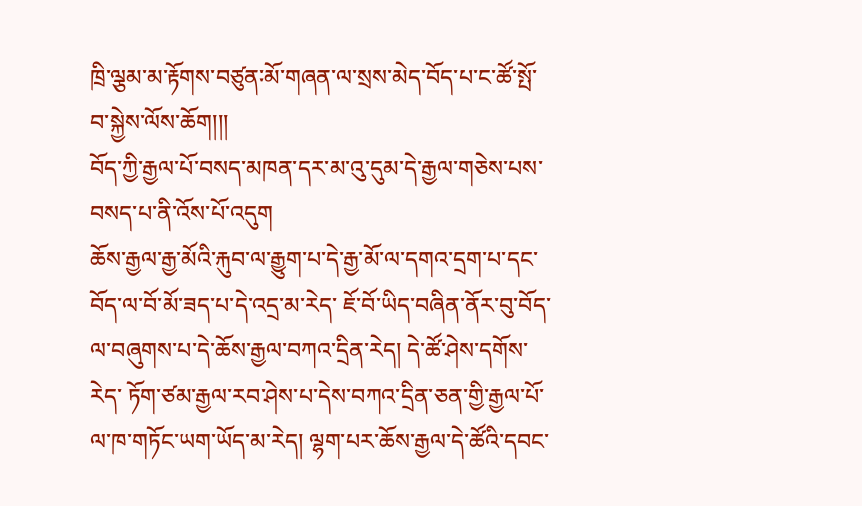ཁྲི་ལྕམ་མ་རྟོགས་བཙུན࿒མོ་གཞན་ལ་སྲས་མེད་བོད་པ་ང་ཚོ་སྤོ་བ་སྐྱེས་ལོས་ཆོག།།།
བོད་ཀྱི་རྒྱལ་པོ་བསད་མཁན་དར་མ་འུ་དུམ་དེ་རྒྱལ་གཅེས་པས་བསད་པ་ནི་འོས་པོ་འདུག
ཆོས་རྒྱལ་རྒྱ་མོའི་རྐུབ་ལ་རྒྱུག་པ་དེ་རྒྱ་མོ་ལ་དགའ་དྲག་པ་དང་བོད་ལ་བོ་མོ་ཟད་པ་དེ་འདྲ་མ་རེད་ ཇོ་བོ་ཡིད་བཞིན་ནོར་བུ་བོད་ལ་བཞུགས་པ་དེ་ཆོས་རྒྱལ་བཀའ་དྲིན་རེད། དེ་ཚོ་ཤེས་དགོས་རེད་ ཏོག་ཙམ་རྒྱལ་རབ་ཤེས་པ་དེས་བཀའ་དྲིན་ཅན་གྱི་རྒྱལ་པོ་ལ་ཁ་གཏོང་ཡག་ཡོད་མ་རེད། ལྷག་པར་ཆོས་རྒྱལ་དེ་ཚོའི་དབང་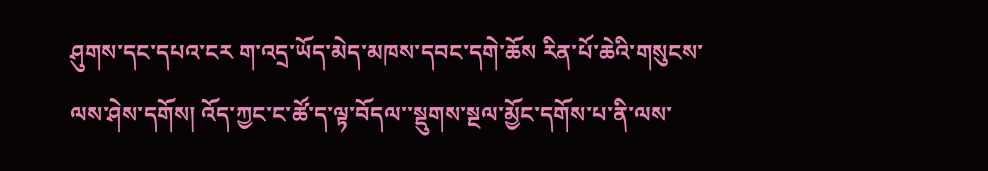ཤུགས་དང་དཔའ་ངར ག་འདྲ་ཡོད་མེད་མཁས་དབང་དགེ་ཆོས རིན་པོ་ཆེའི་གསུངས་ལས་ཤེས་དགོས། འོད་ཀྱང་ང་ཚོ་ད་ལྟ་བོདལ་་སྡུགས་སྔལ་མྱོང་དགོས་པ་ནི་ལས་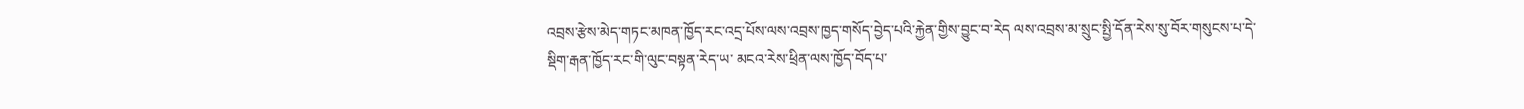འབྲས་རྩེས་མེད་གཏང་མཁན་ཁྱོད་རང་འདྲ་པོས་ལས་འབྲས་ཁྱད་གསོད་བྱེད་པའི་རྐྱེན་གྱིས་བྱུང་བ་རེད ལས་འབྲས་མ་སྲུང་སྤྱི་དོན་རེས་སུ་བོར་གསུངས་པ་དེ་སྡིག་རྒན་ཁྱོད་རང་གི་ལུང་བསྟན་རེད་ཡ་ མངའ་རེས་ཕྲིན་ལས་ཁྱོད་བོད་པ་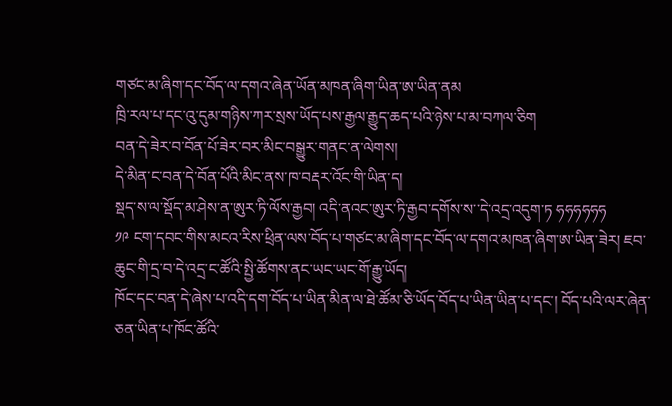གཙང་མ་ཞིག་དང་བོད་ལ་དགའ་ཞེན་ཡོན་མཁན་ཞིག་ཡིན་ཨ་ཡིན་ནམ
ཁྲི་རལ་པ་དང་འུ་དུམ་གཉིས་ཀར་སྲས་ཡོད་པས་རྒྱལ་རྒྱུད་ཆད་པའི་ཉེས་པ་མ་བཀལ་ཅིག
བན་དེ་ཟེར་བ་བོན་པོ་ཟེར་བར་མིང་བསྒྱུར་གནང་ན་ལེགས།
དེ་མིན་ང་བན་དེ་བོན་པོའི་མིང་ནས་ཁ་བརྡར་འོང་གི་ཡིན་ད།
སྡད་ས་ལ་སྡོད་མ་ཤེས་ན་ཨུར་ཏི་ལོས་རྒྱབ། འདི་ནའང་ཨུར་ཏི་རྒྱབ་དགོས་ས་་དེ་འདྲ་འདུག་ཏ ཧཧཧཧཧཧ
༡༩ ངག་དབང་གིས་མངའ་རིས་ཕྲིན་ལས་བོད་པ་གཙང་མ་ཞིག་དང་བོད་ལ་དགའ་མཁན་ཞིག་ཨ་ཡིན་ཟེར། ཇབ་ཆུང་གི་དྲ་བ་དེ་འདྲ་ང་ཚོའི་སྤྱི་ཚོགས་ནང་ཡང་ཡང་གོ་རྒྱུ་ཡོད།
ཁོང་དང་བན་དེ་ཞེས་པ་འདི་དག་བོད་པ་ཡིན་མིན་ལ་ཐེ་ཚོམ་ཅི་ཡོད་བོད་པ་ཡིན་ཡིན་པ་དང་། བོད་པའི་ལར་ཞེན་ཅན་ཡིན་པ་ཁོང་ཚོའི་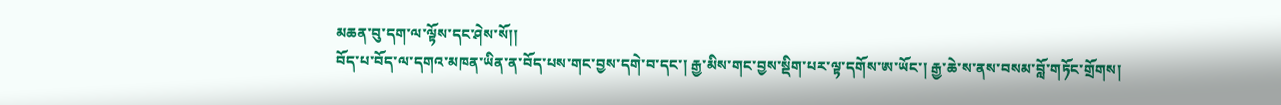མཆན་བུ་དག་ལ་ལྟོས་དང་ཤེས་སོ།།
བོད་པ་བོད་ལ་དགའ་མཁན་ཡིན་ན་བོད་པས་གང་བྱས་དགེ་བ་དང་། རྒྱ་མིས་གང་བྱས་སྡིག་པར་ལྟ་དགོས་ཨ་ཡོང་། རྒྱ་ཆེ་ས་ནས་བསམ་བློ་གཏོང་གྲོགས།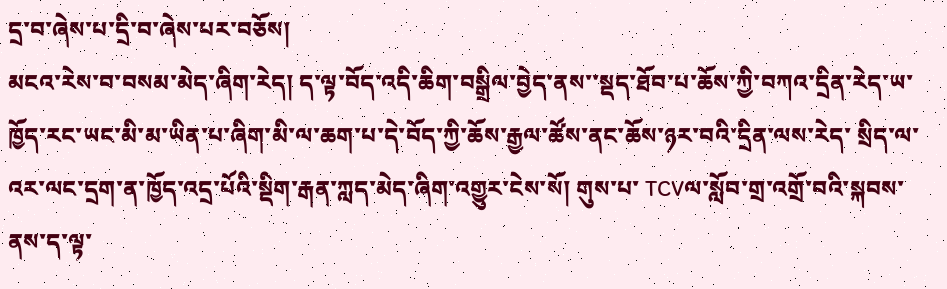དྲ་བ་ཞེས་པ་དྲི་བ་ཞེས་པར་བཅོས།
མངའ་རེས་བ་བསམ་མེད་ཞིག་རེད། ད་ལྟ་བོད་འདི་ཆིག་བསྒྲིལ་བྱེད་ནས་་སྡད་ཐོབ་པ་ཆོས་ཀྱི་བཀའ་དྲིན་རེད་ཡ་ ཁྱོད་རང་ཡང་མི་མ་ཡིན་པ་ཞིག་མི་ལ་ཆག་པ་དེ་བོད་ཀྱི་ཆོས་རྒྱལ་ཚོས་ནང་ཆོས་ཉར་བའི་དྲིན་ལས་རེད་ སྲིད་ལ་འར་ལང་དྲག་ན་ཁྱོད་འདྲ་པོའི་སྡིག་རྒན་ཀླད་མེད་ཞིག་འགྱུར་ངེས་སོ། གུས་པ་ TCVལ་སློབ་གྲ་འགྲོ་བའི་སྐབས་ནས་ད་ལྟ་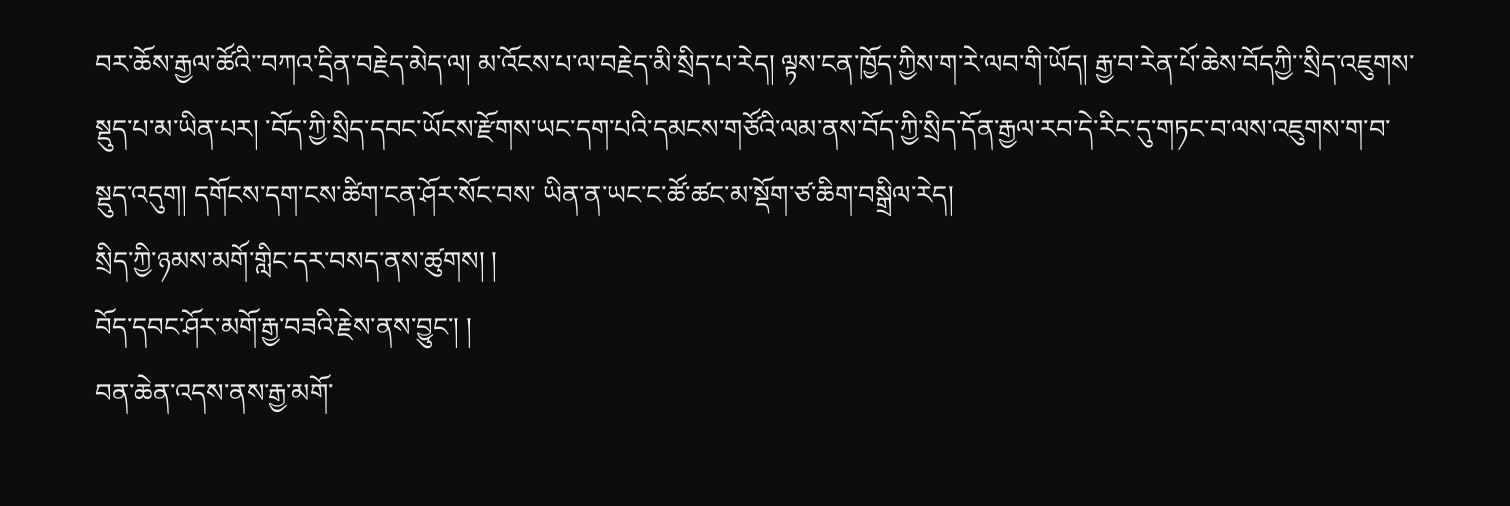བར་ཆོས་རྒྱལ་ཚོའི་་བཀའ་དྲིན་བརྗེད་མེད་ལ། མ་འོངས་པ་ལ་བརྗེད་མི་སྲིད་པ་རེད། ལྟས་ངན་ཁྱོད་ཀྱིས་ག་རེ་ལབ་གི་ཡོད། རྒྱ་བ་རེན་པོ་ཆེས་བོདཀྱི་་སྲིད་འཇུགས་སྡུད་པ་མ་ཡིན་པར། ་བོད་ཀྱི་སྲིད་དབང་ཡོངས་རྫོགས་ཡང་དག་པའི་དམངས་གཙོའི་ལམ་ནས་བོད་ཀྱི་སྲིད་དོན་རྒྱལ་རབ་དེ་རིང་དུ་གཏང་བ་ལས་འཇུགས་ག་བ་སྡུད་འདུག། དགོངས་དག་ངས་ཚིག་ངན་ཤོར་སོང་བས་ ཡིན་ན་ཡང་ང་ཚོ་ཚང་མ་སྡོག་ཙ་ཆིག་བསྒྲིལ་རེད།
སྲིད་ཀྱི་ཉམས་མགོ་གླིང་དར་བསད་ནས་ཚུགས། །
བོད་དབང་ཤོར་མགོ་རྒྱ་བཟའི་རྗེས་ནས་བྱུང་། །
བན་ཆེན་འདས་ནས་རྒྱ་མགོ་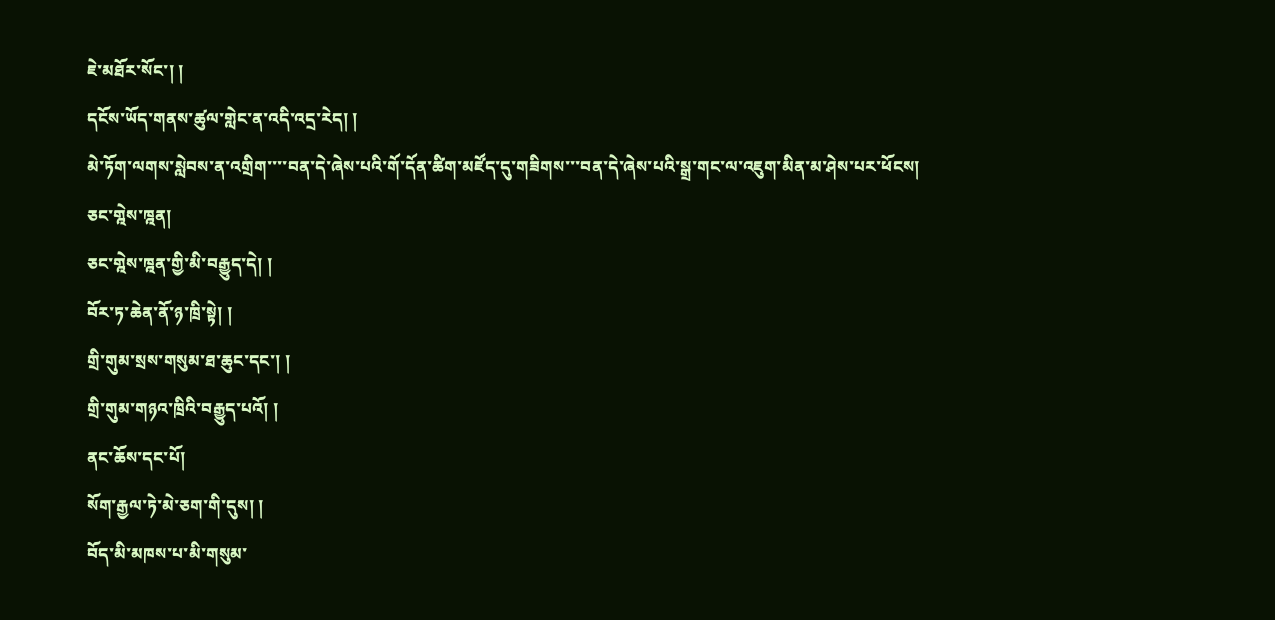ཇེ་མཐོར་སོང་། །
དངོས་ཡོད་གནས་ཚུལ་གླེང་ན་འདི་འདྲ་རེད། །
མེ་ཏོག་ལགས་སླེབས་ན་འགྲིག་་་་བན་དེ་ཞེས་པའི་གོ་དོན་ཚིག་མཛོད་དུ་གཟིགས་་་བན་དེ་ཞེས་པའི་སྒྲ་གང་ལ་འཇུག་མིན་མ་ཤེས་པར་ཕོངས།
ཅང་གྰེས་ཁྰན།
ཅང་གྰེས་ཁྰན་གྱི་མི་བརྒྱུད་དེ། །
བོར་ཏ་ཆེན་ནོ་ཉ་ཁྲི་སྟེ། །
གྲི་གུམ་སྲས་གསུམ་ཐ་ཆུང་དང་། །
གྲི་གུམ་གཉའ་ཁྲིའི་བརྒྱུད་པའོ། །
ནང་ཆོས་དང་པོ།
སོག་རྒྱལ་ཏེ་མེ་ཅག་གི་དུས། །
བོད་མི་མཁས་པ་མི་གསུམ་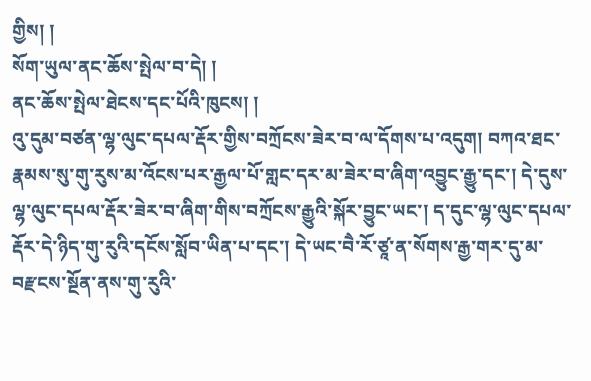གྱིས། །
སོག་ཡུལ་ནང་ཆོས་སྤེལ་བ་དེ། །
ནང་ཆོས་སྤེལ་ཐེངས་དང་པོའི་ཁུངས། །
འུ་དུམ་བཙན་ལྷ་ལུང་དཔལ་རྡོར་གྱིས་བཀྲོངས་ཟེར་བ་ལ་དོགས་པ་འདུག། བཀའ་ཐང་རྣམས་སུ་གུ་རུས་མ་འོངས་པར་རྒྱལ་པོ་གླང་དར་མ་ཟེར་བ་ཞིག་འབྱུང་རྒྱུ་དང་། དེ་དུས་ལྷ་ལུང་དཔལ་རྡོར་ཟེར་བ་ཞིག་གིས་བཀྲོངས་རྒྱུའི་སྐོར་བྱུང་ཡང་། ད་དུང་ལྷ་ལུང་དཔལ་རྡོར་དེ་ཉིད་གུ་རུའི་དངོས་སློབ་ཡིན་པ་དང་། དེ་ཡང་བཻ་རོ་ཙཱ་ན་སོགས་རྒྱ་གར་དུ་མ་བརྫངས་སྔོན་ནས་གུ་རུའི་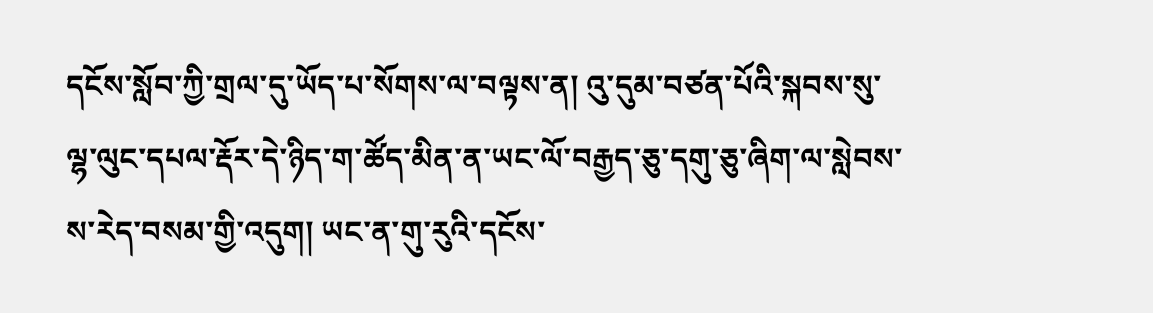དངོས་སློབ་ཀྱི་གྲལ་དུ་ཡོད་པ་སོགས་ལ་བལྟས་ན། འུ་དུམ་བཙན་པོའི་སྐབས་སུ་ལྷ་ལུང་དཔལ་རྡོར་དེ་ཉིད་ག་ཚོད་མིན་ན་ཡང་ལོ་བརྒྱད་ཅུ་དགུ་ཅུ་ཞིག་ལ་སླེབས་ས་རེད་བསམ་གྱི་འདུག། ཡང་ན་གུ་རུའི་དངོས་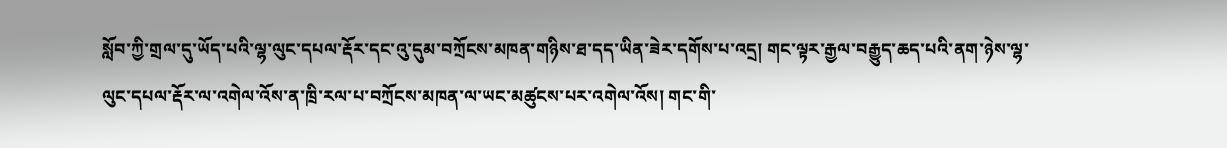སློབ་ཀྱི་གྲལ་དུ་ཡོད་པའི་ལྷ་ལུང་དཔལ་རྡོར་དང་འུ་དུམ་བཀྲོངས་མཁན་གཉིས་ཐ་དད་ཡིན་ཟེར་དགོས་པ་འདྲ། གང་ལྟར་རྒྱལ་བརྒྱུད་ཆད་པའི་ནག་ཉེས་ལྷ་ལུང་དཔལ་རྡོར་ལ་འགེལ་འོས་ན་ཁྲི་རལ་པ་བཀྲོངས་མཁན་ལ་ཡང་མཚུངས་པར་འགེལ་འོས། གང་གི་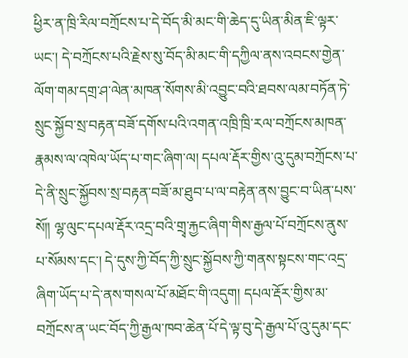ཕྱིར་ན་ཁྲི་རིལ་བཀྲོངས་པ་དེ་བོད་མི་མང་གི་ཆེད་དུ་ཡིན་མིན་ཇི་ལྟར་ཡང་། དེ་བཀྲོངས་པའི་རྗེས་སུ་བོད་མི་མང་གི་དཀྱིལ་ནས་འབངས་གྱེན་ལོག་གམ་དགྲ་ཤ་ལེན་མཁན་སོགས་མི་འབྱུང་བའི་ཐབས་ལམ་བཏོན་ཏེ་སྲུང་སྐྱོབ་སྲ་བརྟན་བཟོ་དགོས་པའི་འགན་འཁྲི་ཁྲི་རལ་བཀྲོངས་མཁན་རྣམས་ལ་འཁེལ་ཡོད་པ་གང་ཞིག་ལ། དཔལ་རྡོར་གྱིས་འུ་དུམ་བཀྲོངས་པ་དེ་ནི་སྲུང་སྐྱོབས་སྲ་བརྟན་བཟོ་མ་ཐུབ་པ་ལ་བརྟེན་ནས་བྱུང་བ་ཡིན་པས་སོ༎ ལྷ་ལུང་དཔལ་རྡོར་འདྲ་བའི་གྲྭ་རྐྱང་ཞིག་གིས་རྒྱལ་པོ་བཀྲོངས་ནུས་པ་སོམས་དང་། དེ་དུས་ཀྱི་བོད་ཀྱི་སྲུང་སྐྱོབས་ཀྱི་གནས་སྟངས་གང་འདྲ་ཞིག་ཡོད་པ་དེ་ནས་གསལ་པོ་མཐོང་གི་འདུག། དཔལ་རྡོར་གྱིས་མ་བཀྲོངས་ན་ཡང་བོད་ཀྱི་རྒྱལ་ཁབ་ཆེན་པོ་དེ་ལྟ་བུ་དེ་རྒྱལ་པོ་འུ་དུམ་དང་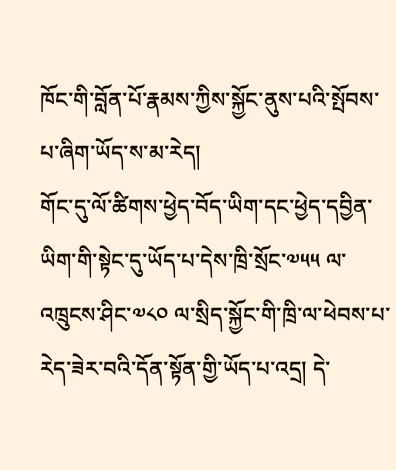ཁོང་གི་བློན་པོ་རྣམས་ཀྱིས་སྐྱོང་ནུས་པའི་སྤོབས་པ་ཞིག་ཡོད་ས་མ་རེད།
གོང་དུ་ལོ་ཚིགས་ཕྱེད་བོད་ཡིག་དང་ཕྱེད་དབྱིན་ཡིག་གི་སྟེང་དུ་ཡོད་པ་དེས་ཁྲི་སྲོང་༧༥༥ ལ་འཁྲུངས་ཤིང་༧༨༠ ལ་སྲིད་སྐྱོང་གི་ཁྲི་ལ་ཕེབས་པ་རེད་ཟེར་བའི་དོན་སྟོན་གྱི་ཡོད་པ་འདྲ། དེ་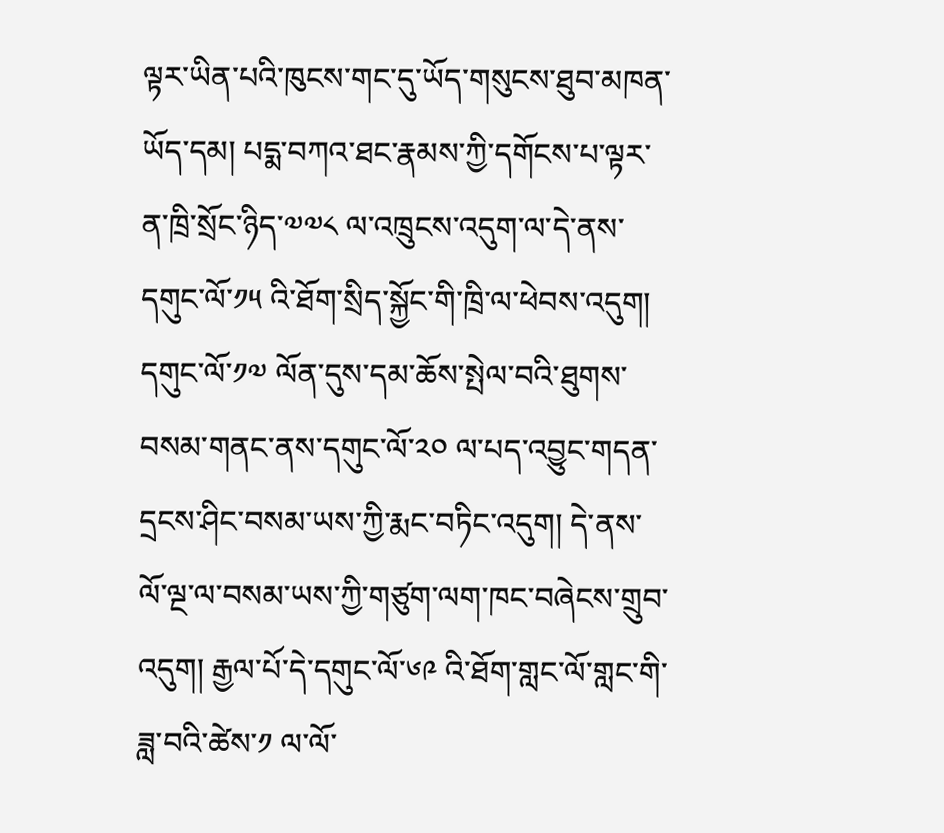ལྟར་ཡིན་པའི་ཁུངས་གང་དུ་ཡོད་གསུངས་ཐུབ་མཁན་ཡོད་དམ། པདྨ་བཀའ་ཐང་རྣམས་ཀྱི་དགོངས་པ་ལྟར་ན་ཁྲི་སྲོང་ཉིད་༧༧༨ ལ་འཁྲུངས་འདུག་ལ་དེ་ནས་དགུང་ལོ་༡༥ འི་ཐོག་སྲིད་སྐྱོང་གི་ཁྲི་ལ་ཕེབས་འདུག། དགུང་ལོ་༡༧ ལོན་དུས་དམ་ཆོས་སྤེལ་བའི་ཐུགས་བསམ་གནང་ནས་དགུང་ལོ་༢༠ ལ་པད་འབྱུང་གདན་དྲངས་ཤིང་བསམ་ཡས་ཀྱི་རྨང་བཏིང་འདུག། དེ་ནས་ལོ་ལྔ་ལ་བསམ་ཡས་ཀྱི་གཙུག་ལག་ཁང་བཞེངས་གྲུབ་འདུག། རྒྱལ་པོ་དེ་དགུང་ལོ་༦༩ འི་ཐོག་གླང་ལོ་གླང་གི་ཟླ་བའི་ཚེས་༡ ལ་ལོ་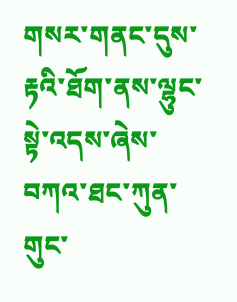གསར་གནང་དུས་རྟའི་ཐོག་ནས་ལྷུང་སྟེ་འདས་ཞེས་བཀའ་ཐང་ཀུན་གུང་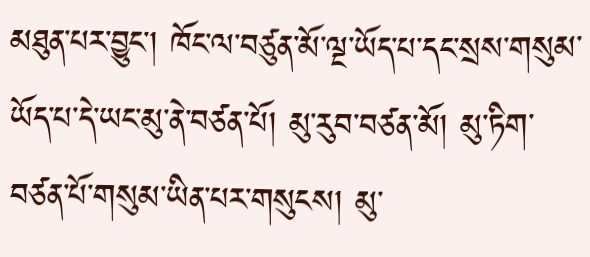མཐུན་པར་བྱུང་། ཁོང་ལ་བཙུན་མོ་ལྔ་ཡོད་པ་དང་སྲས་གསུམ་ཡོད་པ་དེ་ཡང་མུ་ནེ་བཙན་པོ། མུ་རུབ་བཙན་མོ། མུ་ཏིག་བཙན་པོ་གསུམ་ཡིན་པར་གསུངས། མུ་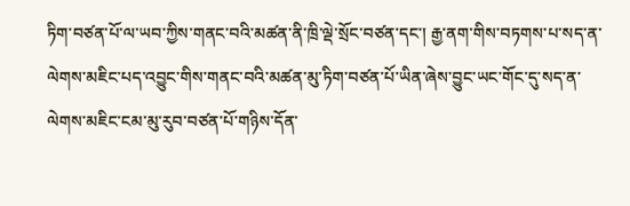ཏིག་བཙན་པོ་ལ་ཡབ་ཀྱིས་གནང་བའི་མཚན་ནི་ཁྲི་ལྡེ་སྲོང་བཙན་དང་། རྒྱ་ནག་གིས་བཏགས་པ་སད་ན་ལེགས་མཇིང་པད་འབྱུང་གིས་གནང་བའི་མཚན་མུ་ཏིག་བཙན་པོ་ཡིན་ཞེས་བྱུང་ཡང་གོང་དུ་སད་ན་ལེགས་མཇིང་ངམ་མུ་རུབ་བཙན་པོ་གཉིས་དོན་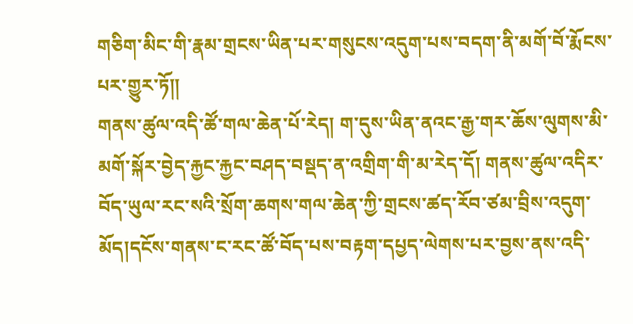གཅིག་མིང་གི་རྣམ་གྲངས་ཡིན་པར་གསུངས་འདུག་པས་བདག་ནི་མགོ་བོ་རྨོངས་པར་གྱུར་ཏོ༎
གནས་ཚུལ་འདི་ཚོ་གལ་ཆེན་པོ་རེད། ག་དུས་ཡིན་ནའང་རྒྱ་གར་ཆོས་ལུགས་མི་མགོ་སྐོར་བྱེད་རྐྱང་རྐྱང་བཤད་བསྡད་ན་འགྲིག་གི་མ་རེད་དོ། གནས་ཚུལ་འདིར་བོད་ཡུལ་རང་སའི་སྲོག་ཆགས་གལ་ཆེན་ཀྱི་གྲངས་ཚད་རོབ་ཙམ་བྲིས་འདུག་མོད།དངོས་གནས་ང་རང་ཚོ་བོད་པས་བརྟག་དཔྱད་ལེགས་པར་བྱས་ནས་འདི་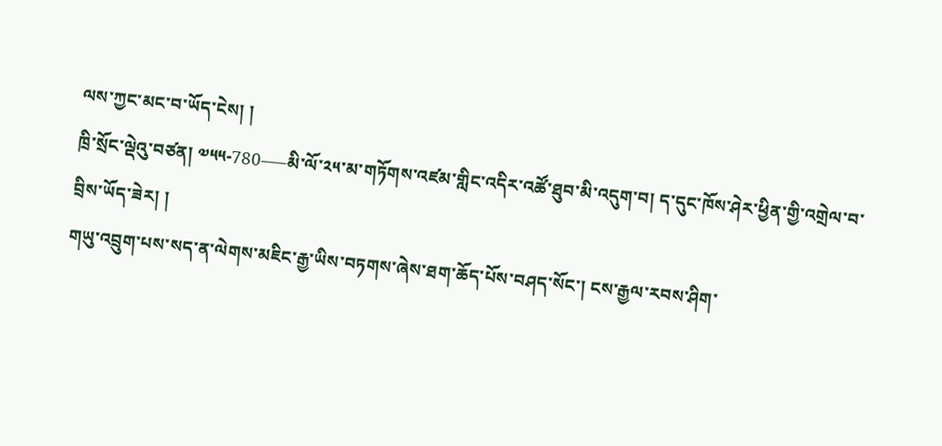ལས་ཀྱང་མང་བ་ཡོད་ངེས། །
ཁྲི་སྲོང་ལྡེའུ་བཙན། ༧༥༥-780—–མི་ལོ་༢༥་མ་གཏོགས་འཛམ་གླིང་འདིར་འཚོ་ཐུབ་མི་འདུག་བ། ད་དུང་ཁོས་ཤེར་ཕྱིན་གྱི་འགྲེལ་བ་བྲིས་ཡོད་ཟེར། །
གཡུ་འབྲུག་པས་སད་ན་ལེགས་མཇིང་རྒྱ་ཡིས་བཏགས་ཞེས་ཐག་ཆོད་པོས་བཤད་སོང་། ངས་རྒྱལ་རབས་ཤིག་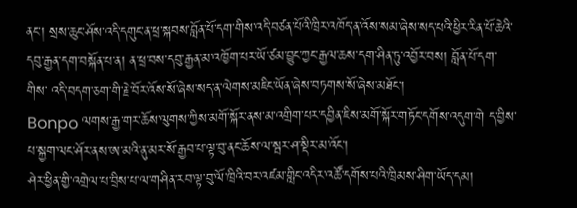ནང་། སྲས་ཆུང་ཤོས་འདི་དགུང་ན་ཕྲ་སྐབས་བློན་པོ་དག་གིས་འདི་བཙན་པོའི་ཁྲིར་འཁོད་ན་འོས་སམ་ཞེས་སད་པའི་ཕྱིར་རིན་པོ་ཆེའི་དབུ་རྒྱན་དག་བསྐོན་པ་ན། ན་ཕྲ་བས་དབུ་རྒྱན་མ་འཁྱོག་པར་ཡོ་ཙམ་བྱུང་ཀྱང་རྒྱལ་ཆས་དག་ཤིན་ཏུ་འབྱོར་བས། བློན་པོ་དག་གིས་ འདི་བདག་ཅག་གི་རྗེ་བོར་འོས་སོ་ཞེས་སད་ན་ལེགས་མཇིང་ཡོན་ཞེས་བཏགས་སོ་ཞེས་མཐོང་།
Bonpo ལགས་རྒྱ་གར་ཆོས་ལུགས་ཀྱིས་མགོ་སྐོར་ནས་མ་འགྲིག་པར་དབྱིན་ཇིས་མགོ་སྐོར་གཏོང་དགོས་འདུག་གེ ད་བྱིས་པ་སྐྱག་ལང་ཤོར་ནས་ཨ་མའི་ནུ་མར་སོ་རྒྱབ་པ་ལྟ་བུ་ནང་ཆོས་ལ་སྦར་ཤ་སྡིར་མ་འོང་།
ཤེར་ཕྱིན་གྱི་འགྲེལ་པ་བྲིས་པ་ལ་གཤིན་རབ་ལྟ་བུ་ལོ་ཁྲིའི་བར་འཛམ་གླིང་འདིར་འཚོ་དགོས་པའི་ཁྲིམས་ཤིག་ཡོད་དམ།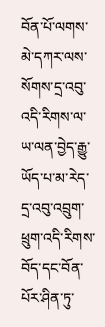བོན་པོ་ལགས་མེ་དཀར་ལས་སོགས་དྲ་འབུ་འདི་རིགས་ལ་ཡ་ལན་བྱེད་རྒྱུ་ཡོད་པ་མ་རེད་དྲ་འབུ་འབྲུག་ཕྲུག་འདི་རིགས་བོད་དང་བོན་པོར་ཤིན་ཏུ་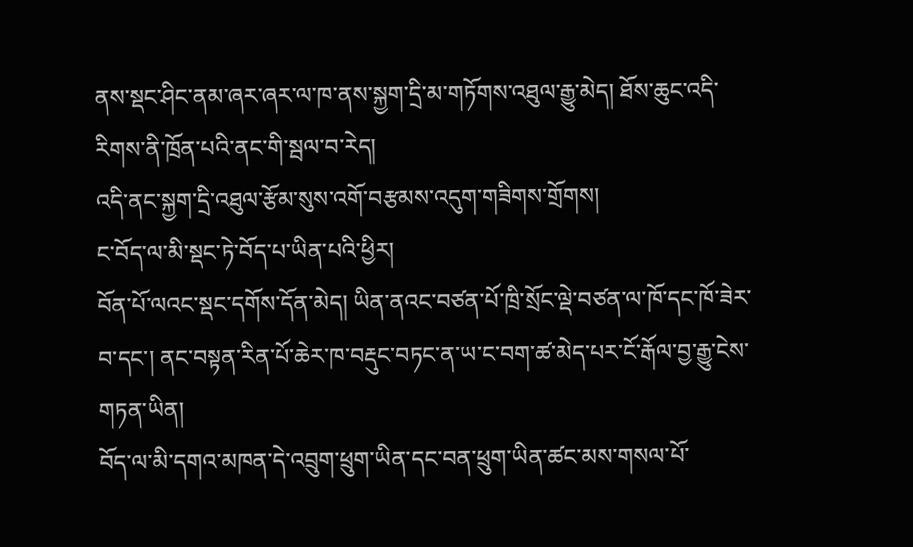ནས་སྡང་ཤིང་ནམ་ཞར་ཞར་ལ་ཁ་ནས་སྐྱག་དྲི་མ་གཏོགས་འཐུལ་རྒྱུ་མེད། ཐོས་ཆུང་འདི་རིགས་ནི་ཁྲོན་པའི་ནང་གི་སྦལ་བ་རེད།
འདི་ནང་སྐྱག་དྲི་འཐུལ་རྩོམ་སུས་འགོ་བརྩམས་འདུག་གཟིགས་གྲོགས།
ང་བོད་ལ་མི་སྡང་ཏེ་བོད་པ་ཡིན་པའི་ཕྱིར།
བོན་པོ་ལའང་སྡང་དགོས་དོན་མེད། ཡིན་ནའང་བཙན་པོ་ཁྲི་སྲོང་ལྡེ་བཙན་ལ་ཁོ་དང་ཁོ་ཟེར་བ་དང་། ནང་བསྟན་རིན་པོ་ཆེར་ཁ་བརྡུང་བཏང་ན་ཡ་ང་བག་ཚ་མེད་པར་ངོ་རྒོལ་བྱ་རྒྱུ་ངེས་གཏན་ཡིན།
བོད་ལ་མི་དགའ་མཁན་དེ་འབྲུག་ཕྲུག་ཡིན་དང་བན་ཕྲུག་ཡིན་ཚང་མས་གསལ་པོ་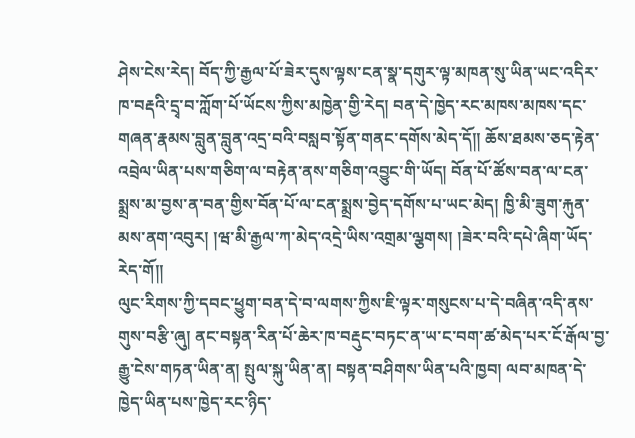ཤེས་ངེས་རེད། བོད་ཀྱི་རྒྱལ་པོ་ཟེར་དུས་ལྟས་ངན་སྣ་དགུར་ལྟ་མཁན་སུ་ཡིན་ཡང་འདིར་ཁ་བརྡའི་དྲྭ་བ་ཀློག་པོ་ཡོངས་ཀྱིས་མཁྱེན་གྱི་རེད། བན་དེ་ཁྱེད་རང་མཁས་མཁས་དང་གཞན་རྣམས་བླུན་བླུན་འདྲ་བའི་བསླབ་སྟོན་གནང་དགོས་མེད་དོ༎ ཆོས་ཐམས་ཅད་རྟེན་འབྲེལ་ཡིན་པས་གཅིག་ལ་བརྟེན་ནས་གཅིག་འབྱུང་གི་ཡོད། བོན་པོ་ཚོས་བན་ལ་ངན་སྨྲས་མ་བྱས་ན་བན་གྱིས་བོན་པོ་ལ་ངན་སྨྲས་བྱེད་དགོས་པ་ཡང་མེད། ཁྱི་མི་ཟུག་རྐུན་མས་ནག་འབུར། །ཝ་མི་རྒྱལ་ཀ་མེད་འདྲེ་ཡིས་འགྲམ་ལྕགས། །ཟེར་བའི་དཔེ་ཞིག་ཡོད་རེད་གོ༎
ལུང་རིགས་ཀྱི་དབང་ཕྱུག་བན་དེ་བ་ལགས་ཀྱིས་ཇི་ལྟར་གསུངས་པ་དེ་བཞིན་འདི་ནས་གུས་བརྩི་ཞུ། ནང་བསྟན་རིན་པོ་ཆེར་ཁ་བརྡུང་བཏང་ན་ཡ་ང་བག་ཚ་མེད་པར་ངོ་རྒོལ་བྱ་རྒྱུ་ངེས་གཏན་ཡིན་ན། སྤུལ་སྐུ་ཡིན་ན། བསྟན་བཤིགས་ཡིན་པའི་ཁྱབ། ལབ་མཁན་དེ་ཁྱེད་ཡིན་པས་ཁྱེད་རང་ཉིད་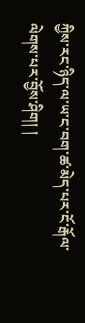ཀྱིས་རང་ཉིད་ལ་ཡ་ང་བག་ཚ་མེད་པར་ངོ་རྒོལ་ལེགས་པར་བྱོས་ཤིག། །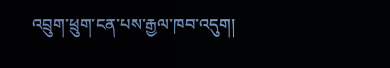འབྲུག་ཕྲུག་ངན་པས་རྒྱལ་ཁབ་འདུག།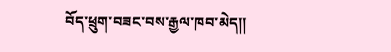བོད་ཕྲུག་བཟང་བས་རྒྱལ་ཁབ་མེད།།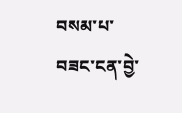བསམ་པ་བཟང་ངན་བྱེ་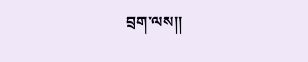བྲག་ལས།།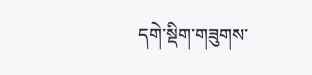དགེ་སྡིག་གཟུགས་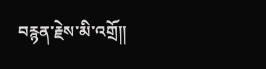བརྙན་རྗེས་མི་འགྲོ།།